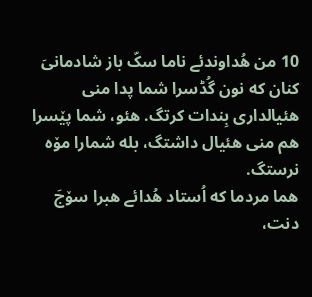10 من هُداوندئے ناما سکّ باز شادمانیَ کنان که نون گُڈسرا شما پدا منی هئیالداری بِندات کرتگ. هئو، شما پێسرا هم منی هئیال داشتگ، بله شمارا مۆه نرستگ.
هما مردما که اُستاد هُدائے هبرا سۆجَ دنت،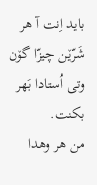باید اِنت آ هر شَرّێن چیزّا گۆن وتی اُستادا بَهر بکنت.
من هر وهدا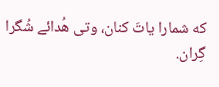که شمارا یاتَ کنان، وتی هُدائے شُگرا گِران.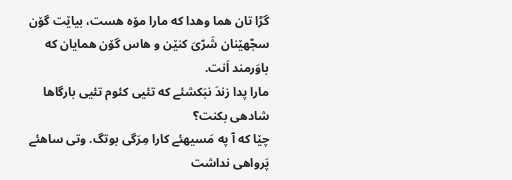گڑا تان هما وهدا که مارا مۆه هست، بیاێت گۆن سجّهێنان شَرّیَ کنێن و هاس گۆن همایان که باوَرمند اَنت.
مارا پدا زندَ نبَکشئے که تئیی کئوم تئیی بارگاها شادهی بکنت؟
چێا که آ په مَسیهئے کارا مِرَگی بوتگ. وتی ساهئے پَرواهی نداشت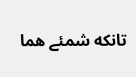تانکه شمئے هما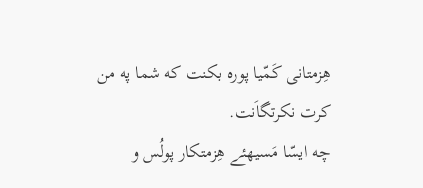هِزمتانی کَمّیا پوره بکنت که شما په من کرت نکرتگاَنت.
چه ایسّا مَسیهئے هِزمتکار پولُس و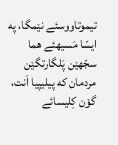تیموتاووسئے نێمگا، په ایسّا مَسیهئے هما سجّهێن پَلگارتگێن مردمان که پیلیپیا اَنت، گۆن کِلیسائے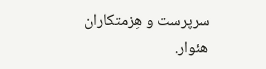سرپرست و هِزمتکاران هئوار.